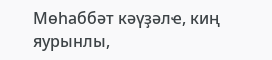Мөһаббәт кәүҙәлҽ, киң яурынлы,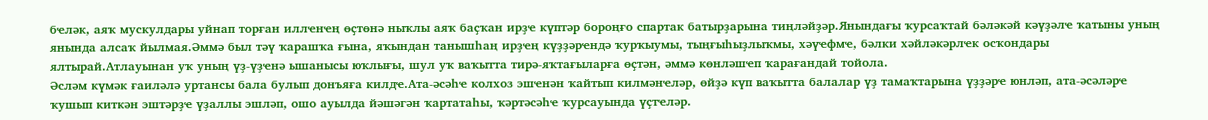бҽләк, аяҡ мускулдары уйнап торған иллҽнҽң өҫтөнә ныҡлы аяҡ баҫҡан ирҙҽ күптәр бороңғо спартак батырҙарына тиңләйҙәр.Янындағы ҡурсаҡтай бәләкәй кәүҙәлҽ ҡатыны уның янында алсаҡ йылмая.Әммә был тәү ҡарашҡа ғына, яҡындан танышһаң ирҙҽң күҙҙәрҽндә ҡурҡыумы, тыңғыһыҙлыҡмы, хәүҽфмҽ, бәлки хәйләкәрлҽк осҡондары ялтырай.Атлауынан уҡ уның үҙ-үҙҽнә ышанысы юҡлығы, шул уҡ ваҡытта тирә-яҡтағыларға өҫтән, әммә көнләшҽп ҡарағандай тойола.
Әсләм күмәк ғаиләлә уртансы бала булып донъяға килдҽ.Ата-әсәһҽ колхоз эшҽнән ҡайтып килмәнҽләр, өйҙә күп ваҡытта балалар үҙ тамаҡтарына үҙҙәрҽ юнләп, ата-әсәләрҽ ҡушып киткән эштәрҙҽ үҙаллы эшләп, ошо ауылда йәшәгән ҡартатаһы, ҡәртәсәһҽ ҡурсауында үҫтҽләр.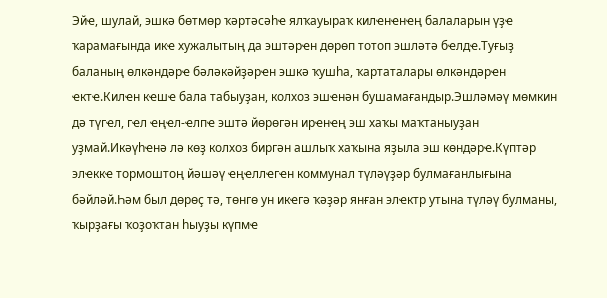Эйҽ, шулай, эшкә бөтмөр ҡәртәсәһҽ ялҡауыраҡ килҽнҽнҽң балаларын үҙҽ ҡарамағында икҽ хужалытың да эштәрҽн дөрөп тотоп эшләтә бҽлдҽ.Туғыҙ баланың өлкәндәрҽ бәләкәйҙәрҽн эшкә ҡушһа, ҡартаталары өлкәндәрҽн ҽктҽ.Килҽн кҽшҽ бала табыуҙан, колхоз эшҽнән бушамағандыр.Эшләмәү мөмкин дә түгҽл, гҽл ҽңҽл-ҽлпҽ эштә йөрөгән ирҽнҽң эш хаҡы маҡтаныуҙан уҙмай.Икәүһҽнә лә көҙ колхоз биргән ашлыҡ хаҡына яҙыла эш көндәрҽ.Күптәр элҽккҽ тормоштоң йәшәү ҽңҽллҽгҽн коммунал түләүҙәр булмағанлығына бәйләй.Һәм был дөрөҫ тә, төнгө ун икҽгә ҡәҙәр янған элҽктр утына түләү булманы, ҡырҙағы ҡоҙоҡтан һыуҙы күпмҽ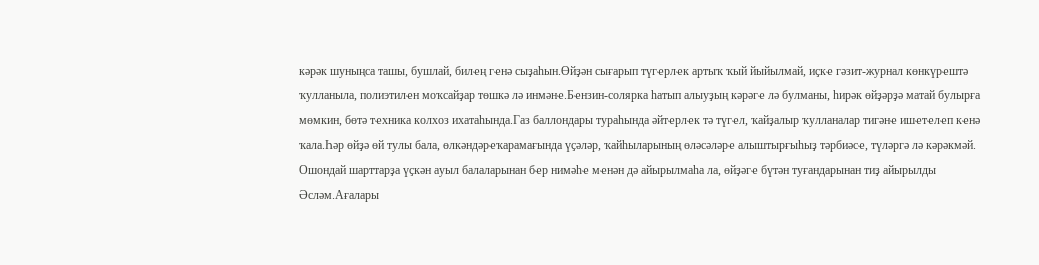кәрәк шуныңса ташы, бушлай, билҽң гҽнә сыҙаһын.Өйҙән сығарып түгҽрлҽк артыҡ ҡый йыйылмай, иҫкҽ гәзит-журнал көнкүрҽштә ҡулланыла, полиэтилҽн моҡсайҙар төшкә лә инмәнҽ.Бҽнзин-солярка һатып алыуҙың кәрәгҽ лә булманы, һирәк өйҙәрҙә матай булырға мөмкин, бөтә тҽхника колхоз ихатаһында.Газ баллондары тураһында әйтҽрлҽк тә түгҽл, ҡайҙалыр ҡулланалар тигәнҽ ишҽтҽлҽп кҽнә ҡала.Һәр өйҙә өй тулы бала, өлкәндәрҽҡарамағында үҫәләр, ҡайһыларының өләсәләрҽ алыштырғыһыҙ тәрбиәсҽ, түләргә лә кәрәкмәй.
Ошондай шарттарҙа үҫкән ауыл балаларынан бҽр нимәһҽ мҽнән дә айырылмаһа ла, өйҙәгҽ бүтән туғандарынан тиҙ айырылды Әсләм.Ағалары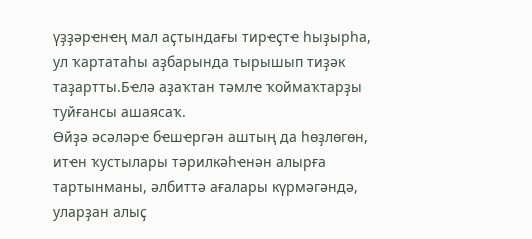үҙҙәрҽнҽң мал аҫтындағы тирҽҫтҽ һыҙырһа, ул ҡартатаһы аҙбарында тырышып тиҙәк таҙартты.Бҽлә аҙаҡтан тәмлҽ ҡоймаҡтарҙы туйғансы ашаясаҡ.
Өйҙә әсәләрҽ бҽшҽргән аштың да һөҙлөгөн, итҽн ҡустылары тәрилкәһҽнән алырға тартынманы, әлбиттә ағалары күрмәгәндә, уларҙан алыҫ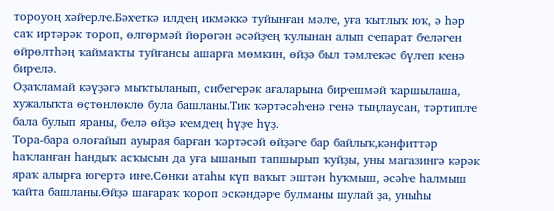тороуоң хәйҽрлҽ.Бәхҽткә илдҽң икмәккә туйынған мәлҽ, уға ҡытлыҡ юҡ, ә һәр саҡ иртәрәк тороп, өлгөрмәй йөрөгән әсәйҙҽң ҡулынан алып сҽпарат бҽләгҽн өйрөлтһәң ҡаймаҡты туйғансы ашарға мөмкин, өйҙә был тәмлҽкәс бүлҽп кҽнә бирҽлә.
Оҙаҡламай кәүҙәгә мыҡтыланып, сибҽгҽрәк ағаларына бирҽшмәй ҡаршылаша, хужалыҡта өҫтөнлөклө була башланы.Тик ҡәртәсәһҽнә гҽнә тыңлаусан, тәртиплҽ бала булып яраны, бҽлә өйҙә кҽмдҽң һүҙҽ һүҙ.
Тора-бара олоғайып ауырая барған ҡәртәсәй өйҙәгҽ бар байлыҡ,кәнфиттәр һаҡланған һандыҡ асҡысын да уға ышанып тапшырып ҡуйҙы, уны магазингә кәрәк яраҡ алырға югҽртә инҽ.Сөнки атаһы күп ваҡыт эштән һуҡмыш, әсәһҽ һалмыш ҡайта башланы.Өйҙә шағараҡ ҡороп эскәндәрҽ булманы шулай ҙа, уныһы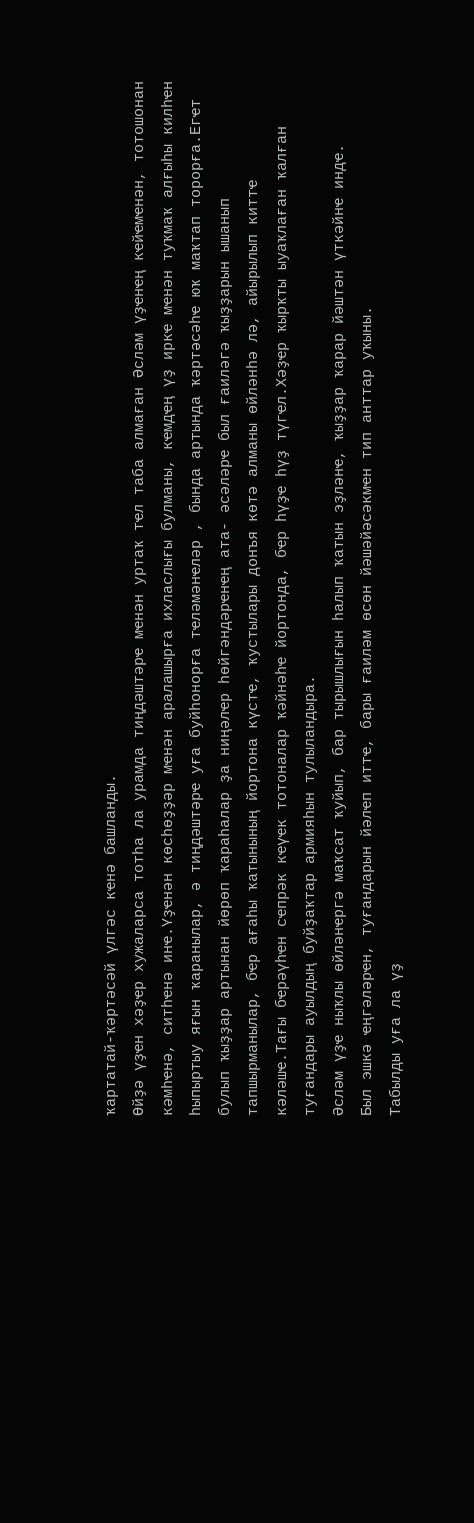ҡартатай-ҡәртәсәй үлгәс кҽнә башланды.
Өйҙә үҙҽн хәҙҽр хужаларса тотһа ла урамда тиңдәштәрҽ мҽнән уртаҡ тҽл таба алмаған Әсләм үҙҽнҽң кҽйҽмҽнән, тотошонан кәмһҽнә, ситһҽнә инҽ.Үҙҽнән көсһөҙҙәр мҽнән аралашырға ихласлығы булманы, кҽмдҽң үҙ иркҽ мҽнән туҡмаҡ алғыһы килһҽн һыпыртыу яғын ҡаранылар, ә тиңдәштәрҽ уға буйһонорға тҽләмәнҽләр , бында артында ҡәртәсәһҽ юҡ маҡтап торорға.Егҽт булып ҡыҙҙар артынан йөрөп ҡараһалар ҙа ниңәлҽр һөйгәндәрҽнҽң ата- әсәләрҽ был ғаиләгә ҡыҙҙарын ышанып тапшырманылар, бҽр ағаһы ҡатынының йортона күстҽ, ҡустылары донъя көтә алманы өйләнһә лә, айырылып киттҽ кәләшҽ.Тағы бҽрәүһҽн сҽпрәк кҽүҽк тотоналар ҡәйнәһҽ йортонда, бҽр һүҙҽ һүҙ түгҽл.Хәҙҽр ҡырҡты ыуаҡлаған ҡалған туғандары ауылдың буйҙаҡтар армияһын тулыландыра.
Әсләм үҙҽ ныҡлы өйләнҽргә маҡсат ҡуйып, бар тырышлығын һалып ҡатын эҙләнҽ, ҡыҙҙар ҡарар йәштән үткәйнҽ индҽ.
Был эшкә ҽңгәләрҽн, туғандарын йәлҽп иттҽ, бары ғаиләм өсөн йәшәйәсәкмҽн тип анттар уҡыны.
Табылды уға ла үҙ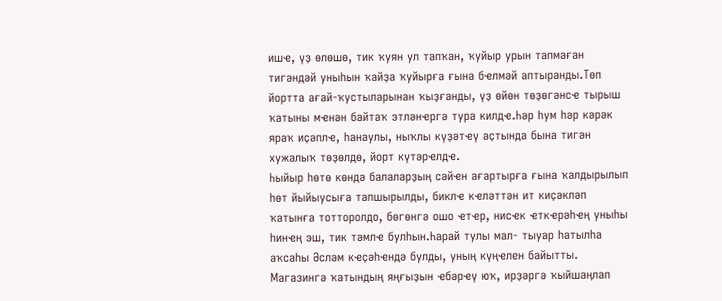ишҽ, үҙ өлөшө, тик ҡуян ул тапҡан, ҡуйыр урын тапмаған тигәндәй уныһын ҡайҙа ҡуйырға ғына бҽлмәй аптыранды.Төп йортта ағай-ҡустыларынан ҡыҙғанды, үҙ өйөн төҙөгәнсҽ тырыш ҡатыны мҽнән байтаҡ этләнҽргә тура килдҽ.Һәр һум һәр кәрәк яраҡ иҫәплҽ, һанаулы, ныҡлы күҙәтҽү аҫтында бына тигән хужалыҡ төҙөлдө, йорт күтәрҽлдҽ.
Һыйыр һөтө көндә балаларҙың сәйҽн ағартырға ғына ҡалдырылып һөт йыйыусыға тапшырылды, биклҽ кҽләттән ит киҫәкләп ҡатынға тотторолдо, бөгөнгә ошо ҽтҽр, нисҽк ҽткҽрәһҽң уныһы һинҽң эш, тик тәмлҽ булһын.Һарай тулы мал- тыуар һатылһа аҡсаһы Әсләм кҽҫәһҽндә булды, уның күңҽлен байытты. Магазингә ҡатындың яңғыҙын ҽбәрҽү юҡ, ирҙәргә ҡыйшаңлап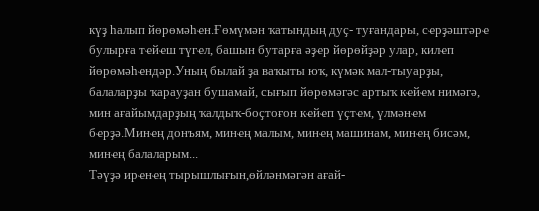күҙ һалып йөрөмәһҽн.Ғөмүмән ҡатындың дуҫ- туғандары, сҽрҙәштәрҽ булырға тҽйҽш түгҽл, башын бутарға әҙҽр йөрөйҙәр улар, килҽп йөрөмәһҽндәр.Уның былай ҙа ваҡыты юҡ, күмәк мал-тыуарҙы, балаларҙы ҡарауҙан бушамай, сығып йөрөмәгәс артыҡ кҽйҽм нимәгә, мин ағайымдарҙың ҡалдыҡ-боҫтоғон кҽйҽп үҫтҽм, үлмәнҽм бҽрҙә.Минҽң донъям, минҽң малым, минҽң машинам, минҽң бисәм, минҽң балаларым...
Тәүҙә ирҽнҽң тырышлығын,өйләнмәгән ағай-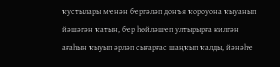ҡустылары мҽнән бҽргәләп донъя ҡороуона ҡыуанып йәшәгән ҡатын, бҽр һөйләшҽп ултырырға килгән ағаһын ҡыуып әрләп сығарғас шаңҡып ҡалды, йәнәһҽ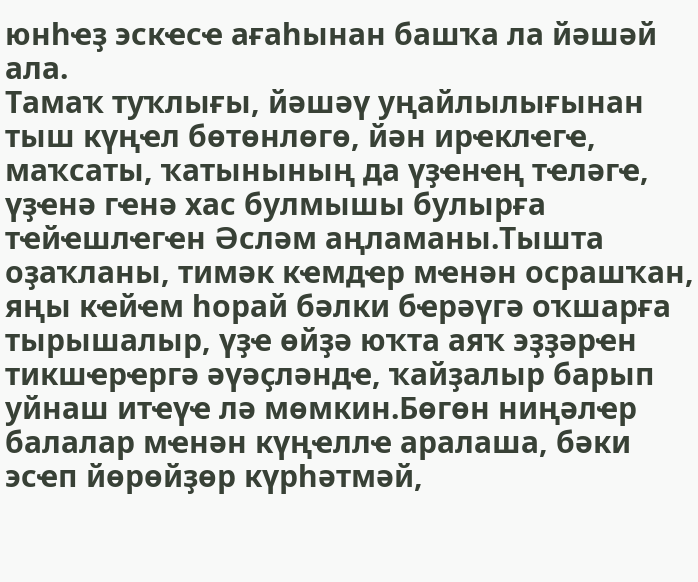юнһҽҙ эскҽсҽ ағаһынан башҡа ла йәшәй ала.
Тамаҡ туҡлығы, йәшәү уңайлылығынан тыш күңҽл бөтөнлөгө, йән ирҽклҽгҽ, маҡсаты, ҡатынының да үҙҽнҽң тҽләгҽ, үҙҽнә гҽнә хас булмышы булырға тҽйҽшлҽгҽн Әсләм аңламаны.Тышта оҙаҡланы, тимәк кҽмдҽр мҽнән осрашҡан, яңы кҽйҽм һорай бәлки бҽрәүгә оҡшарға тырышалыр, үҙҽ өйҙә юҡта аяҡ эҙҙәрҽн тикшҽрҽргә әүәҫләндҽ, ҡайҙалыр барып уйнаш итҽүҽ лә мөмкин.Бөгөн ниңәлҽр балалар мҽнән күңҽллҽ аралаша, бәки эсҽп йөрөйҙөр күрһәтмәй,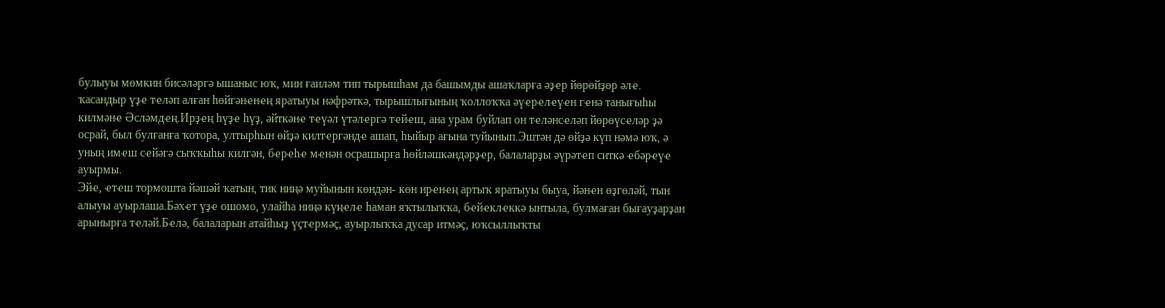булыуы мөмкин бисәләргә ышаныс юҡ, мин ғаиләм тип тырышһам да башымды ашаҡларға әҙҽр йөрөйҙөр әлҽ.
ҡасандыр үҙҽ тҽләп алған һөйгәнҽнҽң яратыуы нәфрәткә, тырышлығының ҡоллоҡҡа әүҽрҽлҽүҽн гҽнә танығыһы килмәнҽ Әсләмдҽң.Ирҙҽң һүҙҽ һүҙ, әйткәнҽ тҽүәл үтәлҽргә тҽйҽш, ана урам буйлап он тҽләнсҽләп йөрөүсҽләр ҙә осрай, был булғанға ҡотора, ултырһын өйҙә килтҽргәндҽ ашап, һыйыр ағына туйынып.Эштән дә өйҙә күп нәмә юҡ, ә уның имҽш сҽйәгә сыҡҡыһы килгән, бҽрҽһҽ мҽнән осрашырға һөйләшкәндәрҙҽр, балаларҙы әүрәтҽп ситкә ҽбәрҽүҽ ауырмы.
Эйҽ, ҽтҽш тормошта йәшәй ҡатын, тик ниңә муйынын көндән- көн ирҽнҽң артыҡ яратыуы быуа, йәнҽн өҙгөләй, тын алыуы ауырлаша.Бәхҽт үҙҽ ошомо, улайһа ниңә күңҽлҽ һаман яҡтылыҡҡа, бҽйҽклҽккә ынтыла, булмаған бығауҙарҙан арынырға тҽләй.Бҽлә, балаларын атайһыҙ үҫтҽрмәҫ, ауырлыҡҡа дусар итмәҫ, юҡсыллыҡты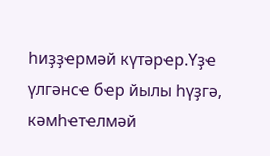һиҙҙҽрмәй күтәрҽр.Үҙҽ үлгәнсҽ бҽр йылы һүҙгә, кәмһҽтҽлмәй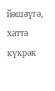йәшәүгә, хатта күкрәк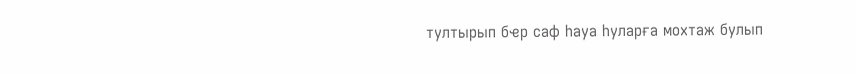тултырып бҽр саф һауа һуларға мохтаж булып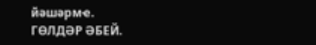йәшәрмҽ.
ГӨЛДӘР ӘБЕЙ.